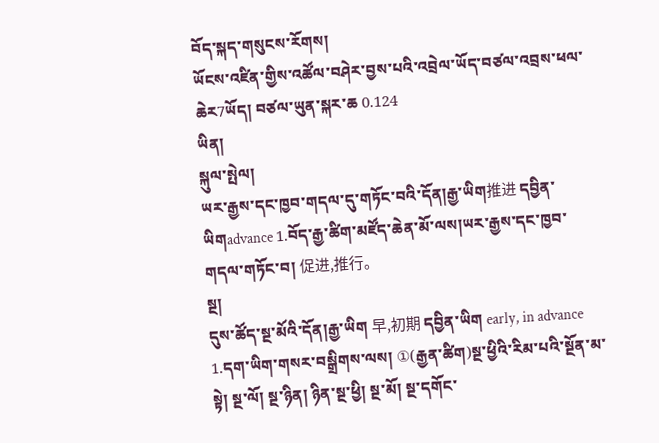བོད་སྐད་གསུངས་རོགས།
ཡོངས་འཛིན་གྱིས་འཚོལ་བཤེར་བྱས་པའི་འབྲེལ་ཡོད་བཙལ་འབྲས་ཕལ་ཆེར7ཡོད། བཙལ་ཡུན་སྐར་ཆ 0.124
ཡིན།
སྐུལ་སྤེལ།
ཡར་རྒྱས་དང་ཁྱབ་གདལ་དུ་གཏོང་བའི་དོན།རྒྱ་ཡིག推进 དབྱིན་ཡིགadvance 1.བོད་རྒྱ་ཚིག་མཛོད་ཆེན་མོ་ལས།ཡར་རྒྱས་དང་ཁྱབ་གདལ་གཏོང་བ། 促进,推行。
སྔ།
དུས་ཚོད་སྔ་མོའི་དོན།རྒྱ་ཡིག 早,初期 དབྱིན་ཡིག early, in advance 1.དག་ཡིག་གསར་བསྒྲིགས་ལས། ①(རྒྱན་ཚིག)སྔ་ཕྱིའི་རིམ་པའི་སྔོན་མ་སྟེ། སྔ་ལོ། སྔ་ཉིན། ཉིན་སྔ་ཕྱི། སྔ་མོ། སྔ་དགོང་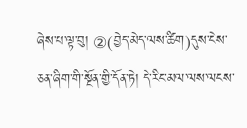ཞེས་པ་ལྟ་བུ། ②(བྱེད་མེད་ལས་ཚིག)དུས་ངེས་ཅན་ཞིག་གི་སྔོན་གྱི་དོན་ཏེ། དེ་རིང་མལ་ལས་ལངས་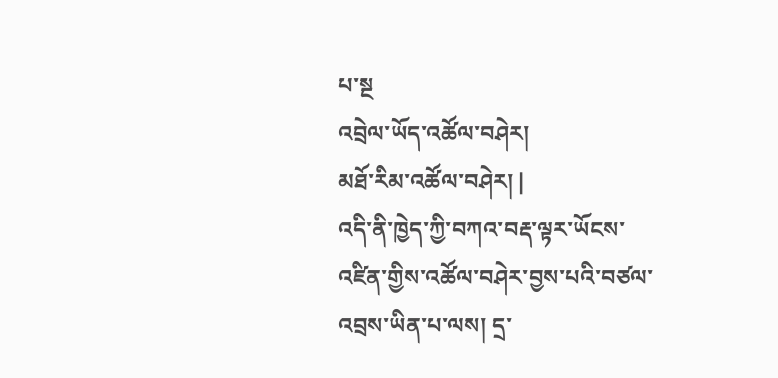པ་སྔ
འབྲེལ་ཡོད་འཚོལ་བཤེར།
མཐོ་རིམ་འཚོལ་བཤེར། |
འདི་ནི་ཁྱེད་ཀྱི་བཀའ་བརྡ་ལྟར་ཡོངས་འཛིན་གྱིས་འཚོལ་བཤེར་བྱས་པའི་བཙལ་འབྲས་ཡིན་པ་ལས། དྲ་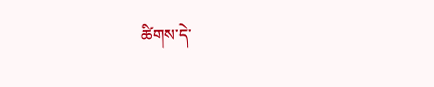ཚིགས་དེ་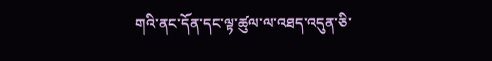གའི་ནང་དོན་དང་ལྟ་ཚུལ་ལ་འཐད་འདུན་ཅི་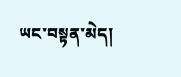ཡང་བསྟན་མེད།